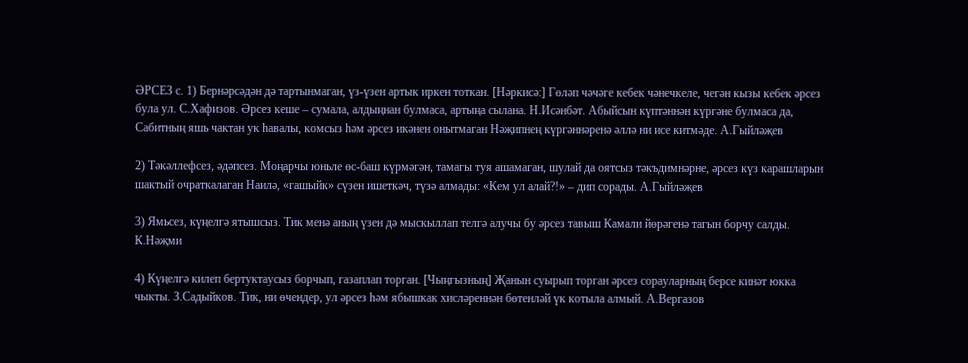ӘРСЕЗ с. 1) Бернәрсәдән дә тартынмаган, үз-үзен артык иркен тоткан. [Нәркисә:] Гөләп чәчәге кебек чәнечкеле, чегән кызы кебек әрсез була ул. С.Хафизов. Әрсез кеше – сумала, алдыңнан булмаса, артыңа сылана. Н.Исәнбәт. Абыйсын күптәннән күргәне булмаса да, Сабитның яшь чактан ук һавалы, комсыз һәм әрсез икәнен онытмаган Нәҗипнең күргәннәренә әллә ни исе китмәде. А.Гыйләҗев

2) Тәкәллефсез, әдәпсез. Моңарчы юньле өс-баш күрмәгән, тамагы туя ашамаган, шулай да оятсыз тәкъдимнәрне, әрсез күз карашларын шактый очраткалаган Наилә, «гашыйк» сүзен ишеткәч, түзә алмады: «Кем ул алай?!» – дип сорады. А.Гыйләҗев

3) Ямьсез, күңелгә ятышсыз. Тик менә аның үзен дә мыскыллап телгә алучы бу әрсез тавыш Камали йөрәгенә тагын борчу салды. К.Нәҗми

4) Күңелгә килеп бертуктаусыз борчып, газаплап торган. [Чыңгызның] Җанын суырып торган әрсез сорауларның берсе кинәт юкка чыкты. З.Садыйков. Тик, ни өчендер, ул әрсез һәм ябышкак хисләреннән бөтенләй үк котыла алмый. А.Вергазов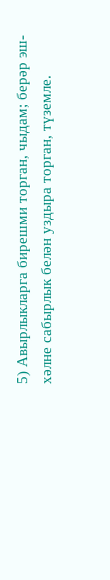5) Авырлыкларга бирешми торган, чыдам; берәр эш-хәлне сабырлык белән уздыра торган, түземле.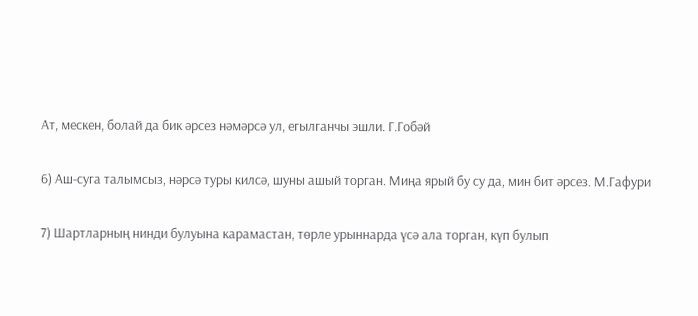Ат, мескен, болай да бик әрсез нәмәрсә ул, егылганчы эшли. Г.Гобәй

6) Аш-суга талымсыз, нәрсә туры килсә, шуны ашый торган. Миңа ярый бу су да, мин бит әрсез. М.Гафури

7) Шартларның нинди булуына карамастан, төрле урыннарда үсә ала торган, күп булып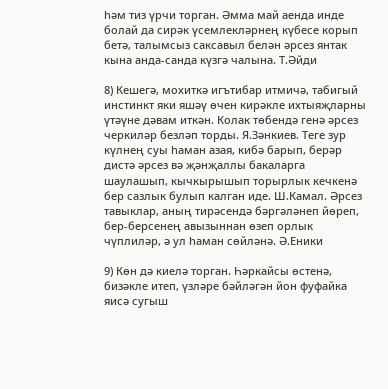һәм тиз үрчи торган. Әмма май аенда инде болай да сирәк үсемлекләрнең күбесе корып бетә, талымсыз саксавыл белән әрсез янтак кына анда-санда күзгә чалына. Т.Әйди

8) Кешегә, мохиткә игътибар итмичә, табигый инстинкт яки яшәү өчен кирәкле ихтыяҗларны үтәүне дәвам иткән. Колак төбендә генә әрсез черкиләр безләп торды. Я.Зәнкиев. Теге зур күлнең суы һаман азая, кибә барып, берәр дистә әрсез вә җәнҗаллы бакаларга шаулашып, кычкырышып торырлык кечкенә бер сазлык булып калган иде. Ш.Камал. Әрсез тавыклар, аның тирәсендә бәргәләнеп йөреп, бер-берсенең авызыннан өзеп орлык чүплиләр, ә ул һаман сөйләнә. Ә.Еники

9) Көн дә киелә торган. Һәркайсы өстенә, бизәкле итеп, үзләре бәйләгән йон фуфайка яисә сугыш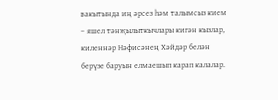вакытында иң әрсез һәм талымсыз кием – яшел тәнҗылыткычлары кигән кызлар, киленнәр Нәфисәнең Хәйдәр белән берүзе баруын елмаешып карап калалар.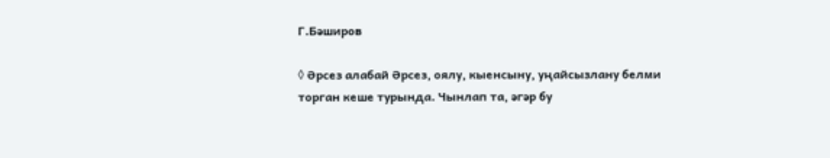Г.Бәширов

◊ Әрсез алабай Әрсез, оялу, кыенсыну, уңайсызлану белми торган кеше турында. Чынлап та, әгәр бу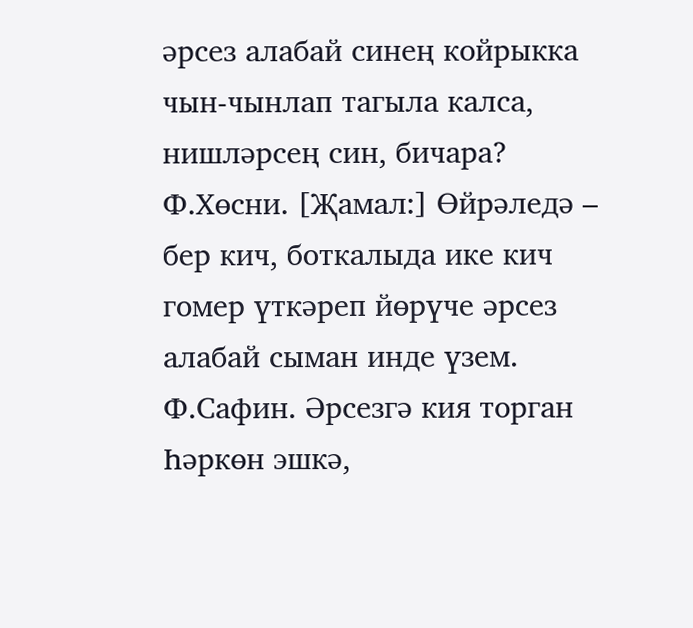әрсез алабай синең койрыкка чын-чынлап тагыла калса, нишләрсең син, бичара? Ф.Хөсни. [Җамал:] Өйрәледә – бер кич, боткалыда ике кич гомер үткәреп йөрүче әрсез алабай сыман инде үзем. Ф.Сафин. Әрсезгә кия торган Һәркөн эшкә,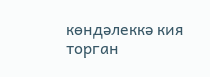көндәлеккә кия торган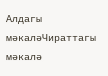Алдагы мәкаләЧираттагы мәкалә